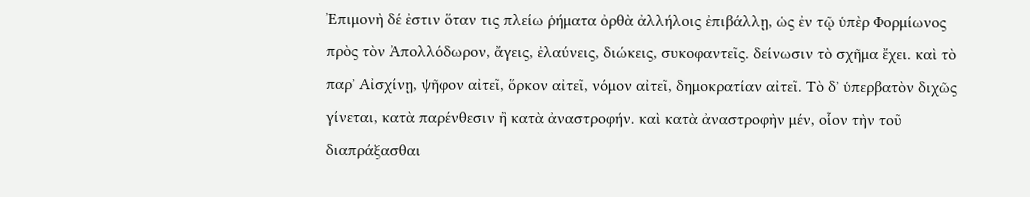Ἐπιμονὴ δέ ἐστιν ὅταν τις πλείω ῥήματα ὀρθὰ ἀλλήλοις ἐπιβάλλῃ, ὡς ἐν τῷ ὑπὲρ Φορμίωνος πρὸς τὸν Ἀπολλόδωρον, ἄγεις, ἐλαύνεις, διώκεις, συκοφαντεῖς. δείνωσιν τὸ σχῆμα ἔχει. καὶ τὸ παρʼ Αἰσχίνῃ, ψῆφον αἰτεῖ, ὅρκον αἰτεῖ, νόμον αἰτεῖ, δημοκρατίαν αἰτεῖ. Τὸ δ᾽ ὑπερβατὸν διχῶς γίνεται, κατὰ παρένθεσιν ἢ κατὰ ἀναστροφήν. καὶ κατὰ ἀναστροφὴν μέν, οἷον τὴν τοῦ διαπράξασθαι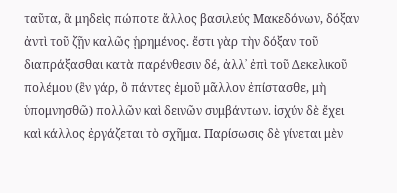ταῦτα, ἃ μηδεὶς πώποτε ἄλλος βασιλεύς Μακεδόνων, δόξαν ἀντὶ τοῦ ζῇν καλῶς ᾑρημένος. ἔστι γὰρ τὴν δόξαν τοῦ διαπράξασθαι κατὰ παρένθεσιν δέ, ἀλλ᾽ ἐπὶ τοῦ Δεκελικοῦ πολέμου (ἓν γάρ, ὃ πάντες ἐμοῦ μᾶλλον ἐπίστασθε, μὴ ὑπομνησθῶ) πολλῶν καὶ δεινῶν συμβάντων. ἰσχύν δὲ ἔχει καὶ κάλλος ἐργάζεται τὸ σχῆμα. Παρίσωσις δὲ γίνεται μὲν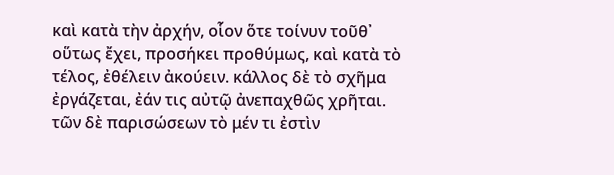καὶ κατὰ τὴν ἀρχήν, οἷον ὅτε τοίνυν τοῦθ᾽ οὕτως ἔχει, προσήκει προθύμως, καὶ κατὰ τὸ τέλος, ἐθέλειν ἀκούειν. κάλλος δὲ τὸ σχῆμα ἐργάζεται, ἐάν τις αὐτῷ ἀνεπαχθῶς χρῆται. τῶν δὲ παρισώσεων τὸ μέν τι ἐστὶν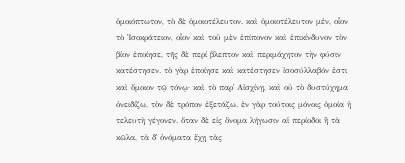ὁμοιόπτωτον, τὸ δὲ ὁμοιοτέλευτον. καὶ ὁμοιοτέλευτον μέν, οἷον τὸ Ἰσοκράτειον, οἷον καὶ τοῦ μὲν ἐπίπονον καὶ ἐπικίνδυνον τὸν βίον ἐποίησε, τῆς δὲ περί βλεπτον καὶ περιμάχητον τὴν φύσιν κατέστησεν. τὸ γὰρ ἐποίησε καὶ κατέστησεν ἰσοσύλλαβόν ἐστι καὶ ὅμοιον τῷ τόνῳ· καὶ τὸ παρ᾽ Αἰσχίνῃ, καὶ οὐ τὸ δυστύχημα ὀνειδίζω, τὸν δὲ τρόπον ἐξετάζω. ἐν γὰρ τούτοις μόνοις ὁμοία ἡ τελευτὴ γέγονεν. ὅταν δὲ εἰς ὄνομα λήγωσιν αἱ περίοδοι ἢ τὰ κῶλα, τὰ δ᾽ ὀνόματα ἔχῃ τὰς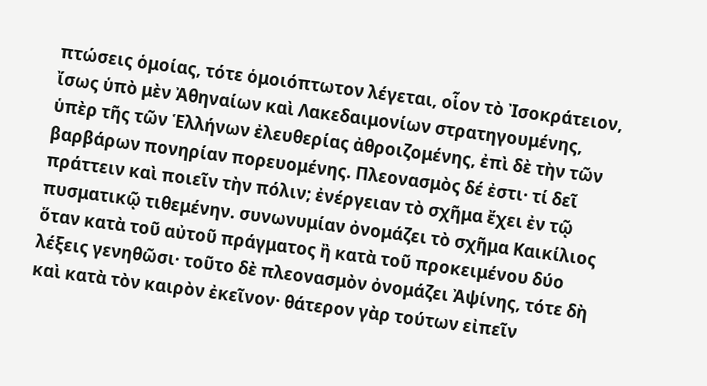πτώσεις ὁμοίας, τότε ὁμοιόπτωτον λέγεται, οἷον τὸ Ἰσοκράτειον, ἴσως ὑπὸ μὲν Ἀθηναίων καὶ Λακεδαιμονίων στρατηγουμένης, ὑπὲρ τῆς τῶν Ἑλλήνων ἐλευθερίας ἀθροιζομένης, ἐπὶ δὲ τὴν τῶν βαρβάρων πονηρίαν πορευομένης. Πλεονασμὸς δέ ἐστι· τί δεῖ πράττειν καὶ ποιεῖν τὴν πόλιν; ἐνέργειαν τὸ σχῆμα ἔχει ἐν τῷ πυσματικῷ τιθεμένην. συνωνυμίαν ὀνομάζει τὸ σχῆμα Καικίλιος ὅταν κατὰ τοῦ αὐτοῦ πράγματος ἢ κατὰ τοῦ προκειμένου δύο λέξεις γενηθῶσι· τοῦτο δὲ πλεονασμὸν ὀνομάζει Ἀψίνης, τότε δὴ καὶ κατὰ τὸν καιρὸν ἐκεῖνον· θάτερον γὰρ τούτων εἰπεῖν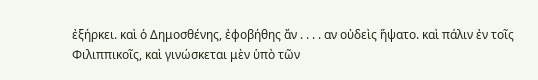ἐξήρκει. καὶ ὁ Δημοσθένης, ἐφοβήθης ἄν . . . . αν οὐδεὶς ἥψατο. καὶ πάλιν ἐν τοῖς Φιλιππικοῖς, καὶ γινώσκεται μὲν ὑπὸ τῶν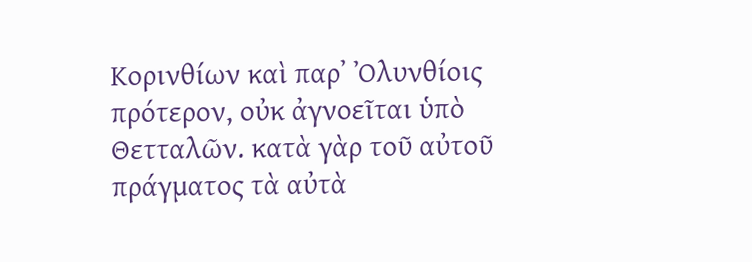Κορινθίων καὶ παρ᾽ Ὀλυνθίοις πρότερον, οὐκ ἀγνοεῖται ὑπὸ Θετταλῶν. κατὰ γὰρ τοῦ αὐτοῦ πράγματος τὰ αὐτὰ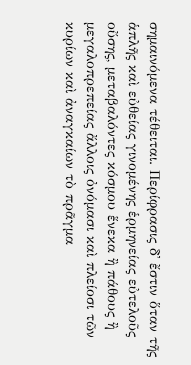σημαινόμενα τέθειται. Περίφρασις δ᾽ ἔστιν ὅταν τῆς ἁπλῆς καὶ εὐθείας γινομένης ἑρμηνείας εὐτελοῦς οὔσης, μεταβαλόντες κόσμου ἕνεκα ἢ πάθους ἢ μεγαλοπρεπείας ἄλλοις ὀνόμασι καὶ πλείοσι τῶν κυρίων καὶ ἀναγκαίων τὸ πρᾶγμα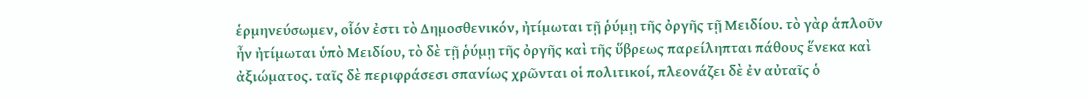ἑρμηνεύσωμεν, οἷόν ἐστι τὸ Δημοσθενικόν, ἠτίμωται τῇ ῥύμῃ τῆς ὀργῆς τῇ Μειδίου. τὸ γὰρ ἁπλοῦν ἦν ἠτίμωται ὑπὸ Μειδίου, τὸ δὲ τῇ ῥύμῃ τῆς ὀργῆς καὶ τῆς ὕβρεως παρείληπται πάθους ἕνεκα καὶ ἀξιώματος. ταῖς δὲ περιφράσεσι σπανίως χρῶνται οἱ πολιτικοί, πλεονάζει δὲ ἐν αὐταῖς ὁ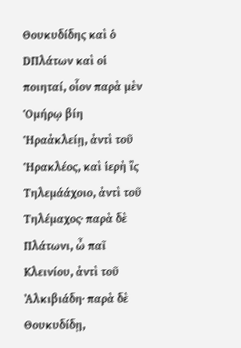Θουκυδίδης καὶ ὁ DΠλάτων καὶ οἱ ποιηταί, οἷον παρὰ μὲν Ὁμήρῳ βίη Ἡραἀκλείῃ, ἀντὶ τοῦ Ἡρακλέος, καὶ ἱερὴ ἲς Τηλεμάάχοιο, ἀντὶ τοῦ Τηλέμαχος· παρὰ δὲ Πλάτωνι, ὦ παῖ Κλεινίου, ἀντὶ τοῦ Ἀλκιβιάδη· παρὰ δὲ Θουκυδίδῃ,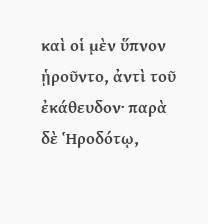καὶ οἱ μὲν ὕπνον ᾑροῦντο, ἀντὶ τοῦ ἐκάθευδον· παρὰ δὲ Ἡροδότῳ,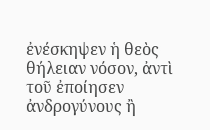ἐνέσκηψεν ἡ θεὸς θήλειαν νόσον, ἀντὶ τοῦ ἐποίησεν ἀνδρογύνους ἢ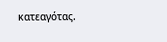κατεαγότας.